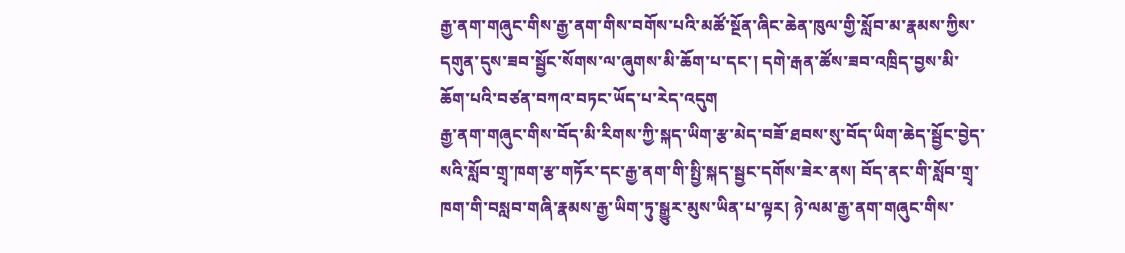རྒྱ་ནག་གཞུང་གིས་རྒྱ་ནག་གིས་བགོས་པའི་མཚོ་སྔོན་ཞིང་ཆེན་ཁུལ་གྱི་སློབ་མ་རྣམས་ཀྱིས་དགུན་དུས་ཟབ་སྦྱོང་སོགས་ལ་ཞུགས་མི་ཆོག་པ་དང་། དགེ་རྒན་ཚོས་ཟབ་འཁྲིད་བྱས་མི་ཆོག་པའི་བཙན་བཀའ་བཏང་ཡོད་པ་རེད་འདུག
རྒྱ་ནག་གཞུང་གིས་བོད་མི་རིགས་ཀྱི་སྐད་ཡིག་རྩ་མེད་བཟོ་ཐབས་སུ་བོད་ཡིག་ཆེད་སྦྱོང་བྱེད་སའི་སློབ་གྲྭ་ཁག་རྩ་གཏོར་དང་རྒྱ་ནག་གི་སྤྱི་སྐད་སྦྱང་དགོས་ཟེར་ནས། བོད་ནང་གི་སློབ་གྲྭ་ཁག་གི་བསླབ་གཞི་རྣམས་རྒྱ་ཡིག་ཏུ་སྒྱུར་མུས་ཡིན་པ་ལྟར། ཉེ་ལམ་རྒྱ་ནག་གཞུང་གིས་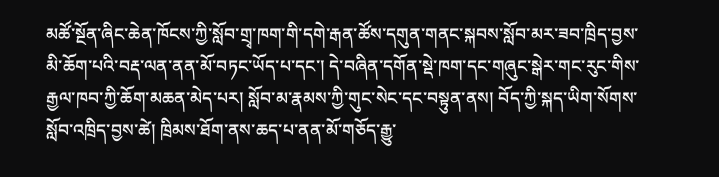མཚོ་སྔོན་ཞིང་ཆེན་ཁོངས་ཀྱི་སློབ་གྲྭ་ཁག་གི་དགེ་རྒན་ཚོས་དགུན་གནང་སྐབས་སློབ་མར་ཟབ་ཁྲིད་བྱས་མི་ཆོག་པའི་བརྡ་ལན་ནན་མོ་བཏང་ཡོད་པ་དང་། དེ་བཞིན་དགོན་སྡེ་ཁག་དང་གཞུང་སྒེར་གང་རུང་གིས་རྒྱལ་ཁབ་ཀྱི་ཆོག་མཆན་མེད་པར། སློབ་མ་རྣམས་ཀྱི་གུང་སེང་དང་བསྟུན་ནས། བོད་ཀྱི་སྐད་ཡིག་སོགས་སློབ་འཁྲིད་བྱས་ཚེ། ཁྲིམས་ཐོག་ནས་ཆད་པ་ནན་མོ་གཅོད་རྒྱུ་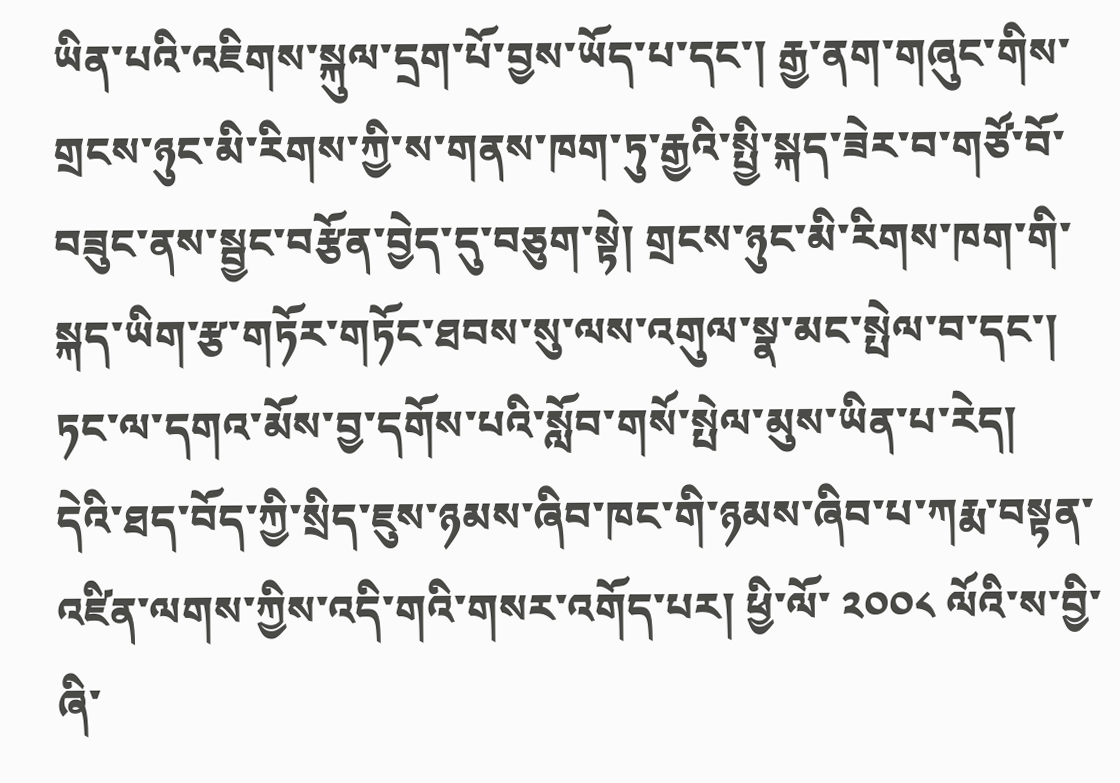ཡིན་པའི་འཇིགས་སྐུལ་དྲག་པོ་བྱས་ཡོད་པ་དང་། རྒྱ་ནག་གཞུང་གིས་གྲངས་ཉུང་མི་རིགས་ཀྱི་ས་གནས་ཁག་ཏུ་རྒྱའི་སྤྱི་སྐད་ཟེར་བ་གཙོ་བོ་བཟུང་ནས་སྦྱང་བརྩོན་བྱེད་དུ་བཅུག་སྟེ། གྲངས་ཉུང་མི་རིགས་ཁག་གི་སྐད་ཡིག་རྩ་གཏོར་གཏོང་ཐབས་སུ་ལས་འགུལ་སྣ་མང་སྤེལ་བ་དང་། ཏང་ལ་དགའ་མོས་བྱ་དགོས་པའི་སློབ་གསོ་སྤེལ་མུས་ཡིན་པ་རེད།
དེའི་ཐད་བོད་ཀྱི་སྲིད་ཇུས་ཉམས་ཞིབ་ཁང་གི་ཉམས་ཞིབ་པ་ཀརྨ་བསྟན་འཛིན་ལགས་ཀྱིས་འདི་གའི་གསར་འགོད་པར། ཕྱི་ལོ་ ༢༠༠༨ ལོའི་ས་བྱི་ཞི་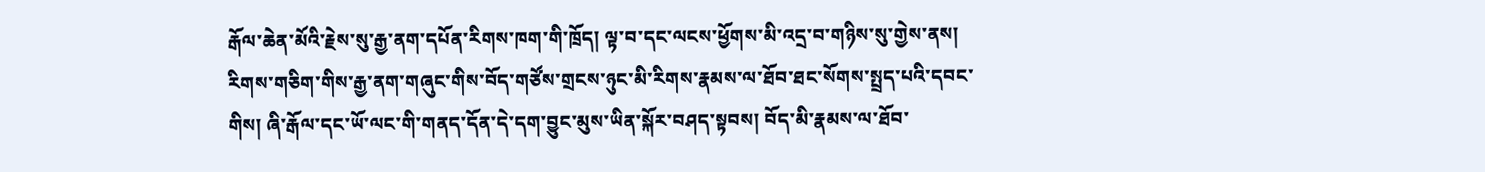རྒོལ་ཆེན་མོའི་རྗེས་སུ་རྒྱ་ནག་དཔོན་རིགས་ཁག་གི་ཁྲོད། ལྟ་བ་དང་ལངས་ཕྱོགས་མི་འདྲ་བ་གཉིས་སུ་གྱེས་ནས། རིགས་གཅིག་གིས་རྒྱ་ནག་གཞུང་གིས་བོད་གཙོས་གྲངས་ཉུང་མི་རིགས་རྣམས་ལ་ཐོབ་ཐང་སོགས་སྤྲད་པའི་དབང་གིས། ཞི་རྒོལ་དང་ཡོ་ལང་གི་གནད་དོན་དེ་དག་བྱུང་མུས་ཡིན་སྐོར་བཤད་སྟབས། བོད་མི་རྣམས་ལ་ཐོབ་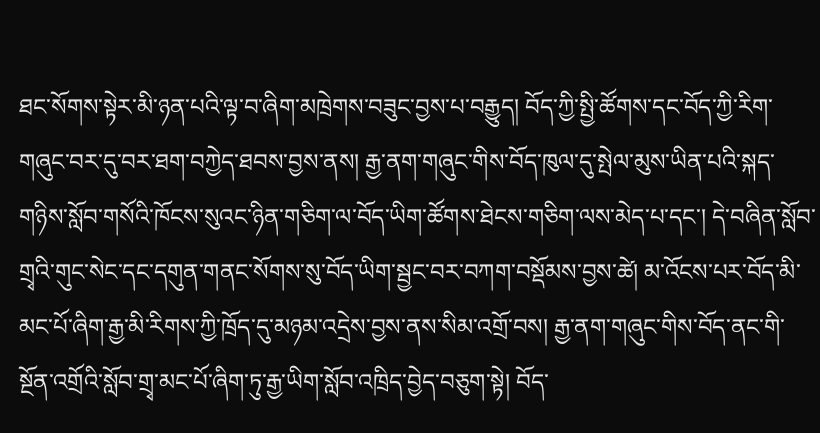ཐང་སོགས་སྟེར་མི་ཉན་པའི་ལྟ་བ་ཞིག་མཁྲེགས་བཟུང་བྱས་པ་བརྒྱུད། བོད་ཀྱི་སྤྱི་ཚོགས་དང་བོད་ཀྱི་རིག་གཞུང་བར་དུ་བར་ཐག་བཀྱེད་ཐབས་བྱས་ནས། རྒྱ་ནག་གཞུང་གིས་བོད་ཁུལ་དུ་སྤེལ་མུས་ཡིན་པའི་སྐད་གཉིས་སློབ་གསོའི་ཁོངས་སུའང་ཉིན་གཅིག་ལ་བོད་ཡིག་ཚོགས་ཐེངས་གཅིག་ལས་མེད་པ་དང་། དེ་བཞིན་སློབ་གྲྭའི་གུང་སེང་དང་དགུན་གནང་སོགས་སུ་བོད་ཡིག་སྦྱང་བར་བཀག་བསྡོམས་བྱས་ཚེ། མ་འོངས་པར་བོད་མི་མང་པོ་ཞིག་རྒྱ་མི་རིགས་ཀྱི་ཁྲོད་དུ་མཉམ་འདྲེས་བྱས་ནས་སིམ་འགྲོ་བས། རྒྱ་ནག་གཞུང་གིས་བོད་ནང་གི་སྔོན་འགྲོའི་སློབ་གྲྭ་མང་པོ་ཞིག་ཏུ་རྒྱ་ཡིག་སློབ་འཁྲིད་བྱེད་བཅུག་སྟེ། བོད་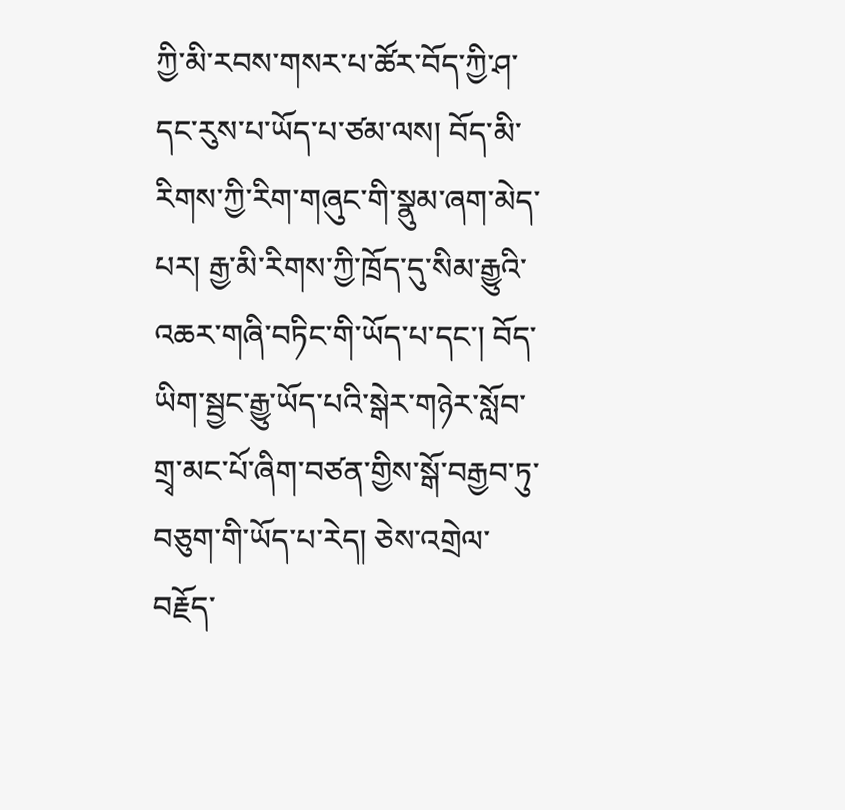ཀྱི་མི་རབས་གསར་པ་ཚོར་བོད་ཀྱི་ཤ་དང་རུས་པ་ཡོད་པ་ཙམ་ལས། བོད་མི་རིགས་ཀྱི་རིག་གཞུང་གི་སྣུམ་ཞག་མེད་པར། རྒྱ་མི་རིགས་ཀྱི་ཁྲོད་དུ་སིམ་རྒྱུའི་འཆར་གཞི་བཏིང་གི་ཡོད་པ་དང་། བོད་ཡིག་སྦྱང་རྒྱུ་ཡོད་པའི་སྒེར་གཉེར་སློབ་གྲྭ་མང་པོ་ཞིག་བཙན་གྱིས་སྒོ་བརྒྱབ་ཏུ་བཅུག་གི་ཡོད་པ་རེད། ཅེས་འགྲེལ་བརྗོད་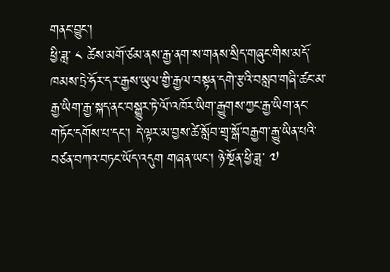གནང་བྱུང་།
ཕྱི་ཟླ་ ༨ ཚེས་མགོ་ཙམ་ནས་རྒྱ་ནག་ས་གནས་སྲིད་གཞུང་གིས་མདོ་ཁམས་ཏྲེ་ཧོར་དར་རྒྱས་ཡུལ་གྱི་རྒྱལ་བསྟན་དགེ་རྩའི་བསླབ་གཞི་ཚང་མ་རྒྱ་ཡིག་རྒྱ་སྐད་ནང་བསྒྱུར་ཏེ་ལོ་འཁོར་ཡིག་རྒྱུགས་ཀྱང་རྒྱ་ཡིག་ནང་གཏོང་དགོས་པ་དང་། དེ་ལྟར་མ་བྱས་ཚེ་སློབ་གྲྭ་སྒོ་བརྒྱག་རྒྱུ་ཡིན་པའི་བཙན་བཀའ་བཏང་ཡོད་འདུག གཞན་ཡང་། ཉེ་སྔོན་ཕྱི་ཟླ་ ༧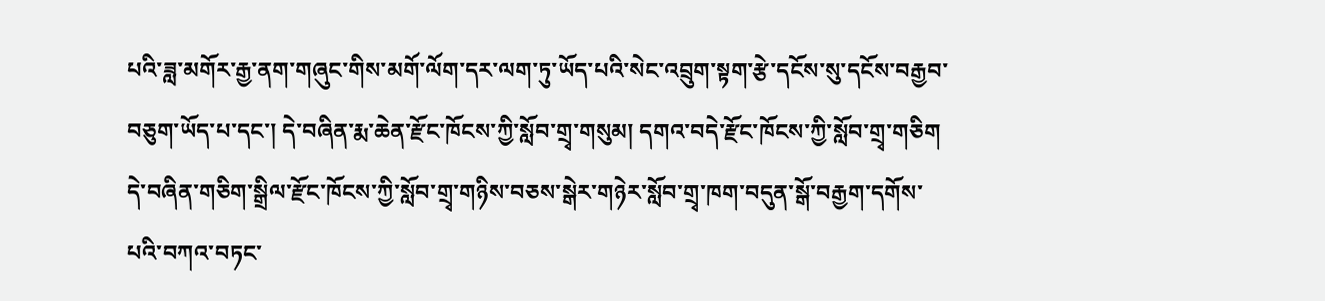པའི་ཟླ་མགོར་རྒྱ་ནག་གཞུང་གིས་མགོ་ལོག་དར་ལག་ཏུ་ཡོད་པའི་སེང་འབྲུག་སྟག་རྩེ་དངོས་སུ་དངོས་བརྒྱབ་བཅུག་ཡོད་པ་དང་། དེ་བཞིན་རྨ་ཆེན་རྫོང་ཁོངས་ཀྱི་སློབ་གྲྭ་གསུམ། དགའ་བདེ་རྫོང་ཁོངས་ཀྱི་སློབ་གྲྭ་གཅིག དེ་བཞིན་གཅིག་སྒྲིལ་རྫོང་ཁོངས་ཀྱི་སློབ་གྲྭ་གཉིས་བཅས་སྒེར་གཉེར་སློབ་གྲྭ་ཁག་བདུན་སྒོ་བརྒྱག་དགོས་པའི་བཀའ་བཏང་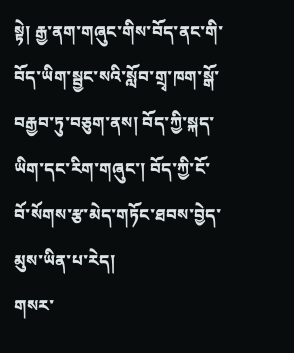སྟེ། རྒྱ་ནག་གཞུང་གིས་བོད་ནང་གི་བོད་ཡིག་སྦྱང་སའི་སློབ་གྲྭ་ཁག་སྒོ་བརྒྱབ་ཏུ་བཅུག་ནས། བོད་ཀྱི་སྐད་ཡིག་དང་རིག་གཞུང་། བོད་ཀྱི་ངོ་བོ་སོགས་རྩ་མེད་གཏོང་ཐབས་བྱེད་མུས་ཡིན་པ་རེད།
གསར་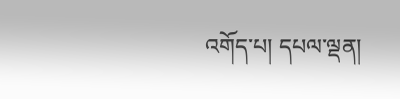འགོད་པ། དཔལ་ལྡན།